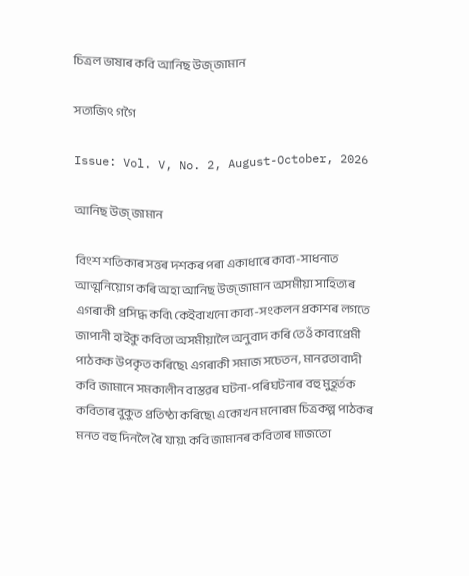চিত্ৰল ভাষাৰ কবি আনিছ উজ্ জামান

সত্যজিৎ গগৈ

Issue: Vol. V, No. 2, August-October, 2026

আনিছ উজ্ জামান

বিংশ শতিকাৰ সত্তৰ দশকৰ পৰা একাধাৰে কাব্য-সাধনাত আত্মনিয়োগ কৰি অহা আনিছ উজ্ জামান অসমীয়া সাহিত্যৰ এগৰাকী প্ৰসিদ্ধ কবি৷ কেইবাখনো কাব্য-সংকলন প্ৰকাশৰ লগতে জাপানী হাইকু কবিতা অসমীয়ালৈ অনুবাদ কৰি তেওঁ কাব্যপ্ৰেমী পাঠকক উপকৃত কৰিছে৷ এগৰাকী সমাজ সচেতন, মানৱতাবাদী কবি জামানে সমকালীন বাস্তৱৰ ঘটনা-পৰিঘটনাৰ বহু মুহূৰ্তক কবিতাৰ বুকুত প্ৰতিষ্ঠা কৰিছে৷ একোখন মনোৰম চিত্ৰকল্প পাঠকৰ মনত বহু দিনলৈ ৰৈ যায়৷ কবি জামানৰ কবিতাৰ মাজতো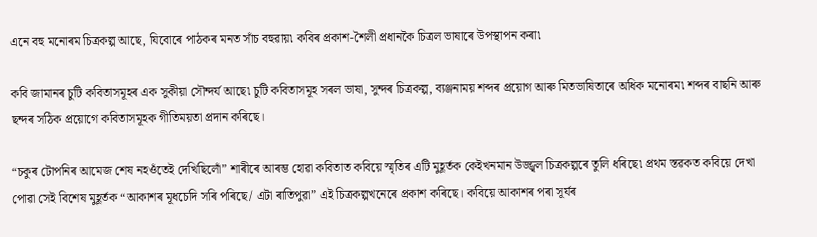এনে বহু মনোৰম চিত্ৰকল্প আছে, যিবোৰে পাঠকৰ মনত সাঁচ বহুৱায়৷ কবিৰ প্ৰকাশ-শৈলী প্ৰধানকৈ চিত্ৰল ভাষাৰে উপস্থাপন কৰা৷

কবি জামানৰ চুটি কবিতাসমূহৰ এক সুকীয়া সৌন্দৰ্য আছে৷ চুটি কবিতাসমূহ সৰল ভাষা, সুন্দৰ চিত্ৰকল্প, ব্যঞ্জনাময় শব্দৰ প্ৰয়োগ আৰু মিতভাষিতাৰে অধিক মনোৰম৷ শব্দৰ বাছনি আৰু ছন্দৰ সঠিক প্ৰয়োগে কবিতাসমূহক গীতিময়তা প্ৰদান কৰিছে।

“চকুৰ টোপনিৰ আমেজ শেষ নহওঁতেই দেখিছিলোঁ” শাৰীৰে আৰম্ভ হোৱা কবিতাত কবিয়ে স্মৃতিৰ এটি মুহূৰ্তক কেইখনমান উজ্জ্বল চিত্ৰকল্পৰে তুলি ধৰিছে৷ প্ৰথম স্তৱকত কবিয়ে দেখা পোৱা সেই বিশেষ মুহূৰ্তক “আকাশৰ মূধচেদি সৰি পৰিছে/ এটা ৰাতিপুৱা” এই চিত্ৰকল্পখনেৰে প্ৰকাশ কৰিছে। কবিয়ে আকাশৰ পৰা সূৰ্যৰ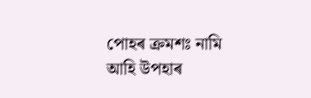পোহৰ ক্ৰমশঃ নামি আহি উপহাৰ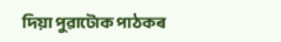দিয়া পুৱাটোক পাঠকৰ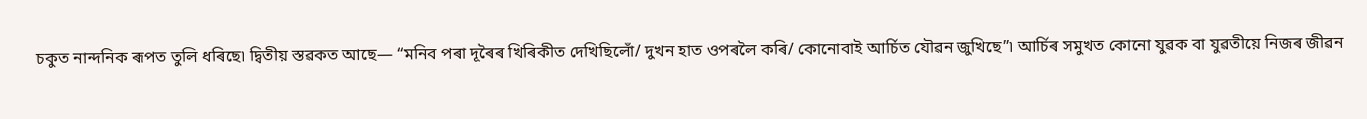চকুত নান্দনিক ৰূপত তুলি ধৰিছে৷ দ্বিতীয় স্তৱকত আছে— “মনিব পৰা দূৰৈৰ খিৰিকীত দেখিছিলোঁ/ দুখন হাত ওপৰলৈ কৰি/ কোনোবাই আৰ্চিত যৌৱন জুখিছে”৷ আৰ্চিৰ সমুখত কোনো যুৱক বা যুৱতীয়ে নিজৰ জীৱন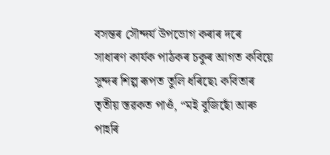বসন্তৰ সৌন্দৰ্য উপভোগ কৰাৰ দৰে সাধাৰণ কাৰ্যক পাঠকৰ চকুৰ আগত কবিয়ে সুন্দৰ শিল্প ৰূপত তুলি ধৰিছে৷ কবিতাৰ তৃতীয় স্তৱকত পাওঁ, “মই বুজিছোঁ আৰু পাহৰি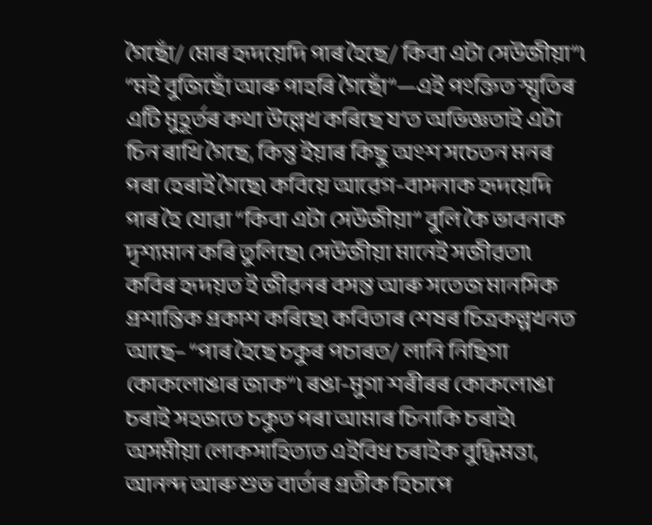গৈছোঁ/ মোৰ হৃদয়েদি পাৰ হৈছে/ কিবা এটা সেউজীয়া”৷ “মই বুজিছোঁ আৰু পাহৰি গৈছোঁ”—এই পংক্তিত স্মৃতিৰ এটি মুহূৰ্তৰ কথা উল্লেখ কৰিছে য’ত অভিজ্ঞতাই এটা চিন ৰাখি গৈছে, কিন্তু ইয়াৰ কিছু অংশ সচেতন মনৰ পৰা হেৰাই গৈছে৷ কবিয়ে আৱেগ-বাসনাক হৃদয়েদি পাৰ হৈ যোৱা “কিবা এটা সেউজীয়া” বুলি কৈ ভাবনাক দৃশ্যমান কৰি তুলিছে৷ সেউজীয়া মানেই সজীৱতা৷ কবিৰ হৃদয়ত ই জীৱনৰ বসন্ত আৰু সতেজ মানসিক প্ৰশান্তিক প্ৰকাশ কৰিছে৷ কবিতাৰ শেষৰ চিত্ৰকল্পখনত আছে– “পাৰ হৈছে চকুৰ পচাৰত/ লানি নিছিগা কোকলোঙাৰ জাক”৷ ৰঙা-মুগা শৰীৰৰ কোকলোঙা চৰাই সহজতে চকুত পৰা আমাৰ চিনাকি চৰাই৷ অসমীয়া লোকসাহিত্যত এইবিধ চৰাইক বুদ্ধিমত্তা, আনন্দ আৰু শুভ বাৰ্তাৰ প্ৰতীক হিচাপে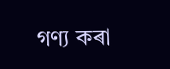গণ্য কৰা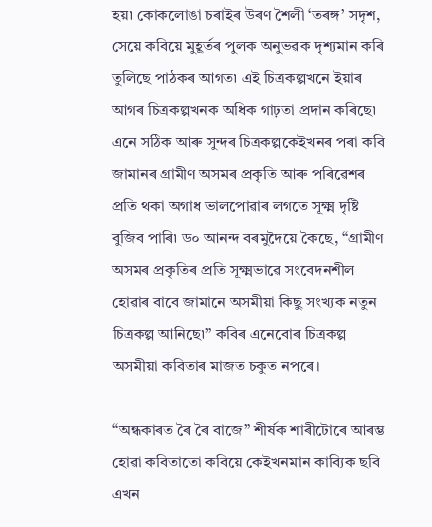হয়৷ কোকলোঙা চৰাইৰ উৰণ শৈলী ‘তৰঙ্গ’ সদৃশ, সেয়ে কবিয়ে মুহূৰ্তৰ পুলক অনুভৱক দৃশ্যমান কৰি তুলিছে পাঠকৰ আগত৷ এই চিত্ৰকল্পখনে ইয়াৰ আগৰ চিত্ৰকল্পখনক অধিক গাঢ়তা প্ৰদান কৰিছে৷ এনে সঠিক আৰু সুন্দৰ চিত্ৰকল্পকেইখনৰ পৰা কবি জামানৰ গ্ৰামীণ অসমৰ প্ৰকৃতি আৰু পৰিৱেশৰ প্ৰতি থকা অগাধ ভালপোৱাৰ লগতে সূক্ষ্ম দৃষ্টি বুজিব পাৰি৷ ড০ আনন্দ বৰমুদৈয়ে কৈছে, “গ্ৰামীণ অসমৰ প্ৰকৃতিৰ প্ৰতি সূক্ষ্মভাৱে সংবেদনশীল হোৱাৰ বাবে জামানে অসমীয়া কিছু সংখ্যক নতুন চিত্ৰকল্প আনিছে৷” কবিৰ এনেবোৰ চিত্ৰকল্প অসমীয়া কবিতাৰ মাজত চকুত নপৰে।

“অন্ধকাৰত ৰৈ ৰৈ বাজে” শীৰ্ষক শাৰীটোৰে আৰম্ভ হোৱা কবিতাতো কবিয়ে কেইখনমান কাব্যিক ছবি এখন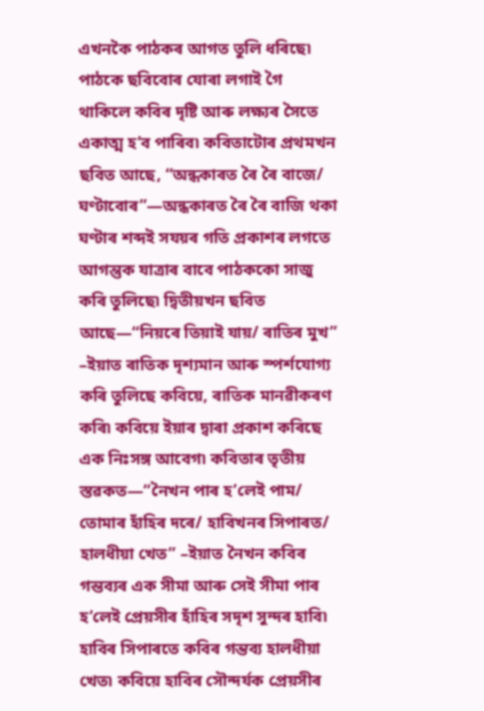এখনকৈ পাঠকৰ আগত তুলি ধৰিছে৷ পাঠকে ছবিবোৰ যোৰা লগাই গৈ থাকিলে কবিৰ দৃষ্টি আৰু লক্ষ্যৰ সৈতে একাত্ম হ’ব পাৰিব৷ কবিতাটোৰ প্ৰথমখন ছবিত আছে, “অন্ধকাৰত ৰৈ ৰৈ বাজে/ ঘণ্টাবোৰ”—অন্ধকাৰত ৰৈ ৰৈ বাজি থকা ঘণ্টাৰ শব্দই সযয়ৰ গতি প্ৰকাশৰ লগতে আগন্তুক যাত্ৰাৰ বাবে পাঠককো সাজু কৰি তুলিছে৷ দ্বিতীয়খন ছবিত আছে—“নিয়ৰে তিয়াই যায়/ ৰাতিৰ মুখ” –ইয়াত ৰাতিক দৃশ্যমান আৰু স্পৰ্শযোগ্য কৰি তুলিছে কবিয়ে, ৰাতিক মানৱীকৰণ কৰি৷ কবিয়ে ইয়াৰ দ্বাৰা প্ৰকাশ কৰিছে এক নিঃসঙ্গ আবেগ৷ কবিতাৰ তৃতীয় স্তৱকত—“নৈখন পাৰ হ’লেই পাম/ তোমাৰ হাঁহিৰ দৰে/ হাবিখনৰ সিপাৰত/ হালধীয়া খেত” –ইয়াত নৈখন কবিৰ গন্তব্যৰ এক সীমা আৰু সেই সীমা পাৰ হ’লেই প্ৰেয়সীৰ হাঁহিৰ সদৃশ সুন্দৰ হাবি৷ হাবিৰ সিপাৰতে কবিৰ গন্তব্য হালধীয়া খেত৷ কবিয়ে হাবিৰ সৌন্দৰ্যক প্ৰেয়সীৰ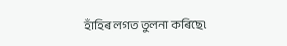হাঁহিৰ লগত তুলনা কৰিছে৷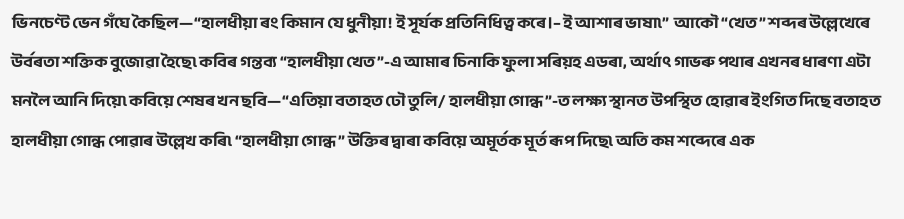ভিনচেণ্ট ভেন গঁঘে কৈছিল—“হালধীয়া ৰং কিমান যে ধুনীয়া! ই সূৰ্যক প্ৰতিনিধিত্ব কৰে।– ই আশাৰ ভাষা৷”  আকৌ “খেত” শব্দৰ উল্লেখেৰে উৰ্বৰতা শক্তিক বুজোৱা হৈছে৷ কবিৰ গন্তব্য “হালধীয়া খেত”-এ আমাৰ চিনাকি ফুলা সৰিয়হ এডৰা, অৰ্থাৎ গাভৰু পথাৰ এখনৰ ধাৰণা এটা মনলৈ আনি দিয়ে৷ কবিয়ে শেষৰ খন ছবি—“এতিয়া বতাহত ঢৌ তুলি/ হালধীয়া গোন্ধ”-ত লক্ষ্য স্থানত উপস্থিত হোৱাৰ ইংগিত দিছে বতাহত হালধীয়া গোন্ধ পোৱাৰ উল্লেখ কৰি৷ “হালধীয়া গোন্ধ” উক্তিৰ দ্বাৰা কবিয়ে অমূৰ্তক মূৰ্ত ৰূপ দিছে৷ অতি কম শব্দেৰে এক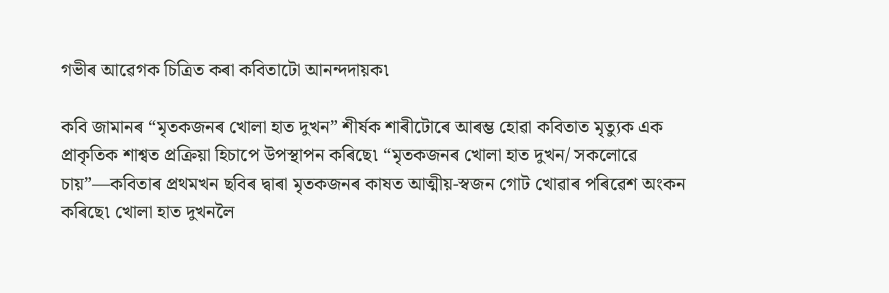গভীৰ আৱেগক চিত্ৰিত কৰা কবিতাটো আনন্দদায়ক৷

কবি জামানৰ “মৃতকজনৰ খোলা হাত দুখন” শীৰ্ষক শাৰীটোৰে আৰম্ভ হোৱা কবিতাত মৃত্যুক এক প্ৰাকৃতিক শাশ্বত প্ৰক্ৰিয়া হিচাপে উপস্থাপন কৰিছে৷ “মৃতকজনৰ খোলা হাত দুখন/ সকলোৱে চায়”—কবিতাৰ প্ৰথমখন ছবিৰ দ্বাৰা মৃতকজনৰ কাষত আত্মীয়-স্বজন গোট খোৱাৰ পৰিৱেশ অংকন কৰিছে৷ খোলা হাত দুখনলৈ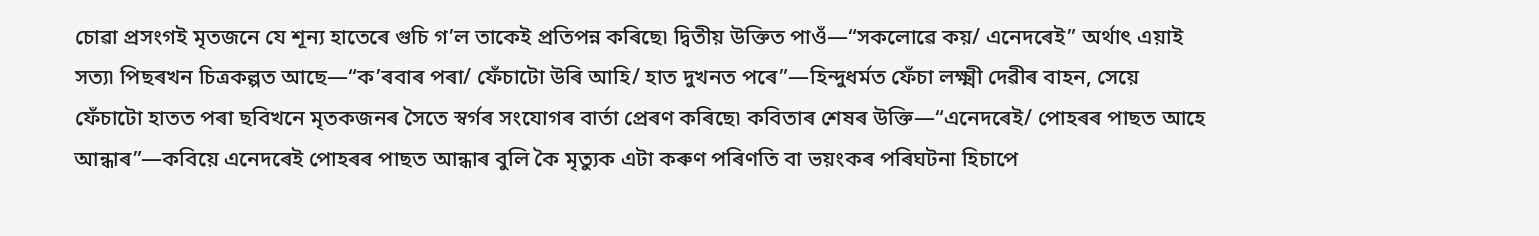চোৱা প্ৰসংগই মৃতজনে যে শূন্য হাতেৰে গুচি গ’ল তাকেই প্ৰতিপন্ন কৰিছে৷ দ্বিতীয় উক্তিত পাওঁ—“সকলোৱে কয়/ এনেদৰেই” অৰ্থাৎ এয়াই সত্য৷ পিছৰখন চিত্ৰকল্পত আছে—“ক’ৰবাৰ পৰা/ ফেঁচাটো উৰি আহি/ হাত দুখনত পৰে”—হিন্দুধৰ্মত ফেঁচা লক্ষ্মী দেৱীৰ বাহন, সেয়ে ফেঁচাটো হাতত পৰা ছবিখনে মৃতকজনৰ সৈতে স্বৰ্গৰ সংযোগৰ বাৰ্তা প্ৰেৰণ কৰিছে৷ কবিতাৰ শেষৰ উক্তি—“এনেদৰেই/ পোহৰৰ পাছত আহে আন্ধাৰ”—কবিয়ে এনেদৰেই পোহৰৰ পাছত আন্ধাৰ বুলি কৈ মৃত্যুক এটা কৰুণ পৰিণতি বা ভয়ংকৰ পৰিঘটনা হিচাপে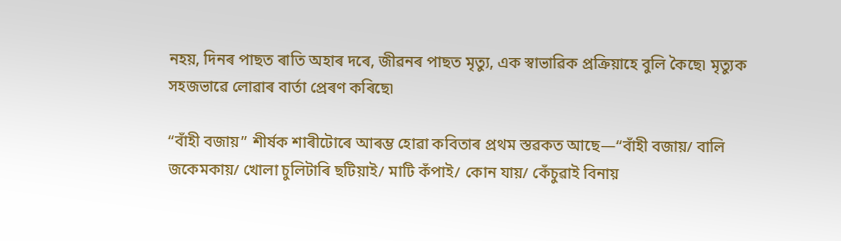নহয়, দিনৰ পাছত ৰাতি অহাৰ দৰে, জীৱনৰ পাছত মৃত্যু, এক স্বাভাৱিক প্ৰক্ৰিয়াহে বুলি কৈছে৷ মৃত্যুক সহজভাৱে লোৱাৰ বাৰ্তা প্ৰেৰণ কৰিছে৷

“বাঁহী বজায়” শীৰ্ষক শাৰীটোৰে আৰম্ভ হোৱা কবিতাৰ প্ৰথম স্তৱকত আছে—“বাঁহী বজায়/ বালি জকেমকায়/ খোলা চুলিটাৰি ছটিয়াই/ মাটি কঁপাই/ কোন যায়/ কেঁচুৱাই বিনায়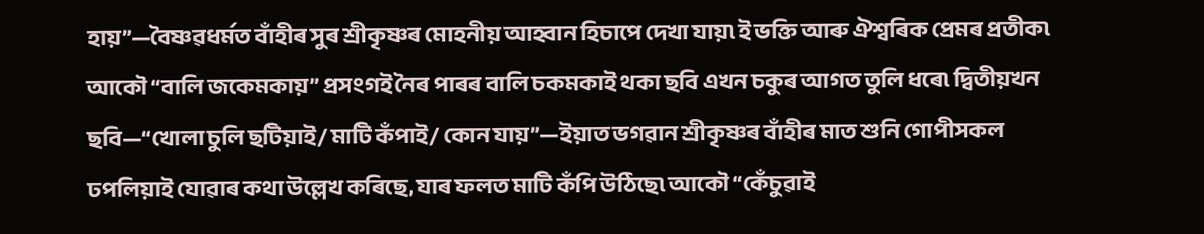হায়”—বৈষ্ণৱধৰ্মত বাঁহীৰ সুৰ শ্ৰীকৃষ্ণৰ মোহনীয় আহ্বান হিচাপে দেখা যায়৷ ই ভক্তি আৰু ঐশ্বৰিক প্ৰেমৰ প্ৰতীক৷ আকৌ “বালি জকেমকায়” প্ৰসংগই নৈৰ পাৰৰ বালি চকমকাই থকা ছবি এখন চকুৰ আগত তুলি ধৰে৷ দ্বিতীয়খন ছবি—“খোলা চুলি ছটিয়াই/ মাটি কঁপাই/ কোন যায়”—ইয়াত ভগৱান শ্ৰীকৃষ্ণৰ বাঁহীৰ মাত শুনি গোপীসকল ঢপলিয়াই যোৱাৰ কথা উল্লেখ কৰিছে, যাৰ ফলত মাটি কঁপি উঠিছে৷ আকৌ “কেঁচুৱাই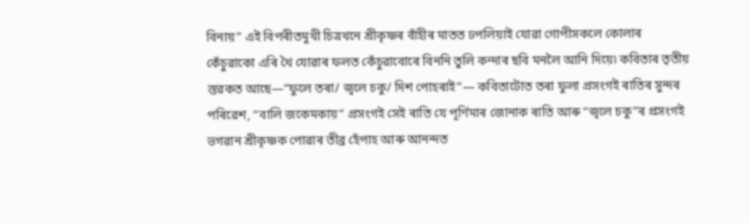বিনায়” এই বিপৰীতমুখী চিত্ৰখনে শ্ৰীকৃষ্ণৰ বাঁহীৰ মাতত ঢপলিয়াই যোৱা গোপীসকলে কোলাৰ কেঁচুৱাকো এৰি থৈ যোৱাৰ ফলত কেঁচুৱাবোৰে বিননি তুলি কন্দাৰ ছবি মনলৈ আনি দিয়ে৷ কবিতাৰ তৃতীয় স্তৱকত আছে—“ফুলে তৰা/ জ্বলে চকু/ দিশ পোহৰাই”— কবিতাটোত তৰা ফুলা প্ৰসংগই ৰাতিৰ সুন্দৰ পৰিৱেশ, “বালি জকেমকায়” প্ৰসংগই সেই ৰাতি যে পূৰ্ণিমাৰ জোনাক ৰাতি আৰু “জ্বলে চকু”ৰ প্ৰসংগই ভগৱান শ্ৰীকৃষ্ণক পোৱাৰ তীব্ৰ হেঁপাহ আৰু আনন্দত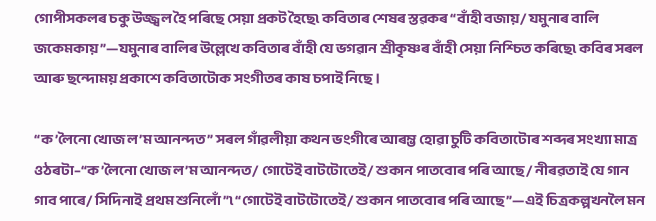গোপীসকলৰ চকু উজ্জ্বল হৈ পৰিছে সেয়া প্ৰকট হৈছে৷ কবিতাৰ শেষৰ স্তৱকৰ “বাঁহী বজায়/ যমুনাৰ বালি জকেমকায়”—যমুনাৰ বালিৰ উল্লেখে কবিতাৰ বাঁহী যে ভগৱান শ্ৰীকৃষ্ণৰ বাঁহী সেয়া নিশ্চিত কৰিছে৷ কবিৰ সৰল আৰু ছন্দোময় প্ৰকাশে কবিতাটোক সংগীতৰ কাষ চপাই নিছে।

“ক’লৈনো খোজ ল’ম আনন্দত” সৰল গাঁৱলীয়া কথন ভংগীৰে আৰম্ভ হোৱা চুটি কবিতাটোৰ শব্দৰ সংখ্যা মাত্ৰ ওঠৰটা–“ক’লৈনো খোজ ল’ম আনন্দত/ গোটেই বাটটোতেই/ শুকান পাতবোৰ পৰি আছে/ নীৰৱতাই যে গান গাব পাৰে/ সিদিনাই প্ৰথম শুনিলোঁ”৷ “গোটেই বাটটোতেই/ শুকান পাতবোৰ পৰি আছে”—এই চিত্ৰকল্পখনলৈ মন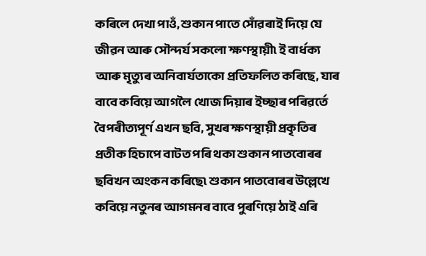কৰিলে দেখা পাওঁ, শুকান পাতে সোঁৱৰাই দিয়ে যে জীৱন আৰু সৌন্দৰ্য সকলো ক্ষণস্থায়ী৷ ই বাৰ্ধক্য আৰু মৃত্যুৰ অনিবাৰ্যতাকো প্ৰতিফলিত কৰিছে, যাৰ বাবে কবিয়ে আগলৈ খোজ দিয়াৰ ইচ্ছাৰ পৰিৱৰ্তে বৈপৰীত্যপূৰ্ণ এখন ছবি, সুখৰ ক্ষণস্থায়ী প্ৰকৃতিৰ প্ৰতীক হিচাপে বাটত পৰি থকা শুকান পাতবোৰৰ ছবিখন অংকন কৰিছে৷ শুকান পাতবোৰৰ উল্লেখে কবিয়ে নতুনৰ আগমনৰ বাবে পুৰণিয়ে ঠাই এৰি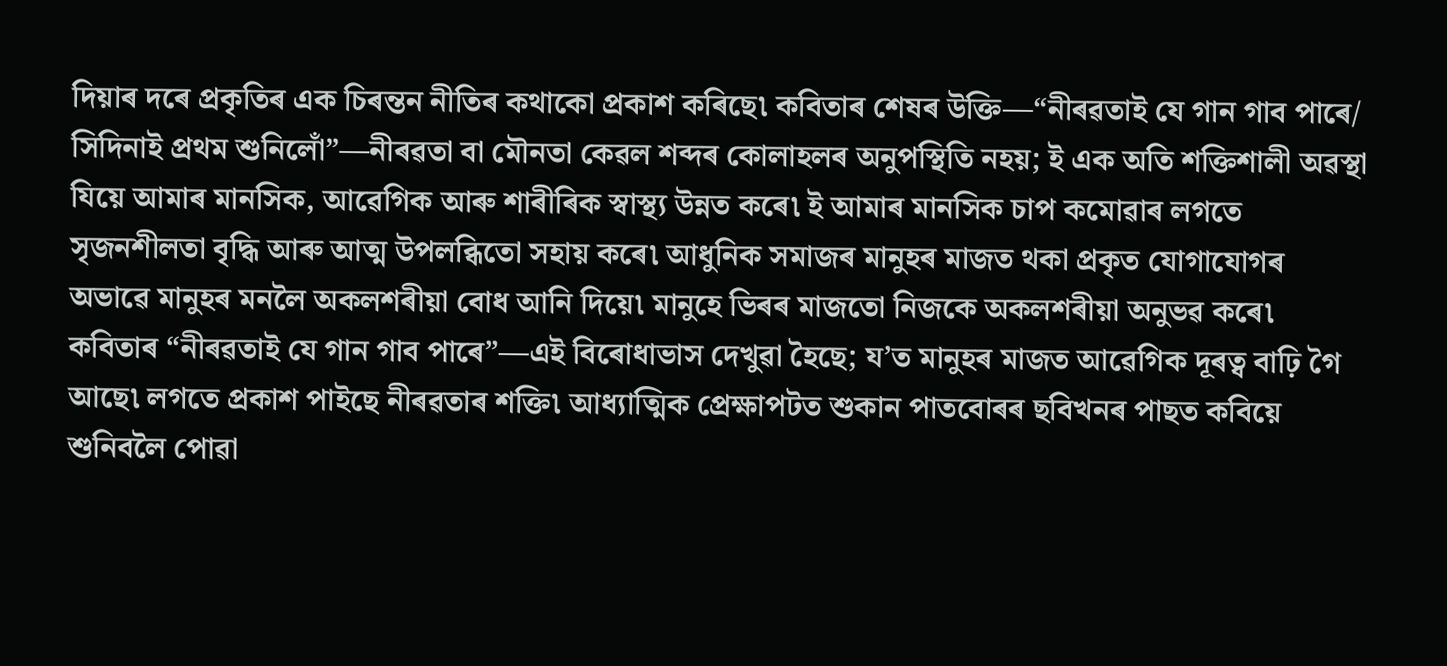দিয়াৰ দৰে প্ৰকৃতিৰ এক চিৰন্তন নীতিৰ কথাকো প্ৰকাশ কৰিছে৷ কবিতাৰ শেষৰ উক্তি—“নীৰৱতাই যে গান গাব পাৰে/ সিদিনাই প্ৰথম শুনিলোঁ”—নীৰৱতা বা মৌনতা কেৱল শব্দৰ কোলাহলৰ অনুপস্থিতি নহয়; ই এক অতি শক্তিশালী অৱস্থা যিয়ে আমাৰ মানসিক, আৱেগিক আৰু শাৰীৰিক স্বাস্থ্য উন্নত কৰে৷ ই আমাৰ মানসিক চাপ কমোৱাৰ লগতে সৃজনশীলতা বৃদ্ধি আৰু আত্ম উপলব্ধিতো সহায় কৰে৷ আধুনিক সমাজৰ মানুহৰ মাজত থকা প্ৰকৃত যোগাযোগৰ অভাৱে মানুহৰ মনলৈ অকলশৰীয়া বোধ আনি দিয়ে৷ মানুহে ভিৰৰ মাজতো নিজকে অকলশৰীয়া অনুভৱ কৰে৷ কবিতাৰ “নীৰৱতাই যে গান গাব পাৰে”—এই বিৰোধাভাস দেখুৱা হৈছে; য’ত মানুহৰ মাজত আৱেগিক দূৰত্ব বাঢ়ি গৈ আছে৷ লগতে প্ৰকাশ পাইছে নীৰৱতাৰ শক্তি৷ আধ্যাত্মিক প্ৰেক্ষাপটত শুকান পাতবোৰৰ ছবিখনৰ পাছত কবিয়ে শুনিবলৈ পোৱা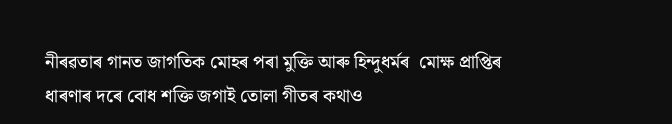নীৰৱতাৰ গানত জাগতিক মোহৰ পৰা মুক্তি আৰু হিন্দুধৰ্মৰ  মোক্ষ প্ৰাপ্তিৰ ধাৰণাৰ দৰে বোধ শক্তি জগাই তোলা গীতৰ কথাও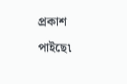প্ৰকাশ পাইছে৷